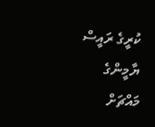ކުރީގެ ރައީސް ޔާމީންގެ މައްޗަށް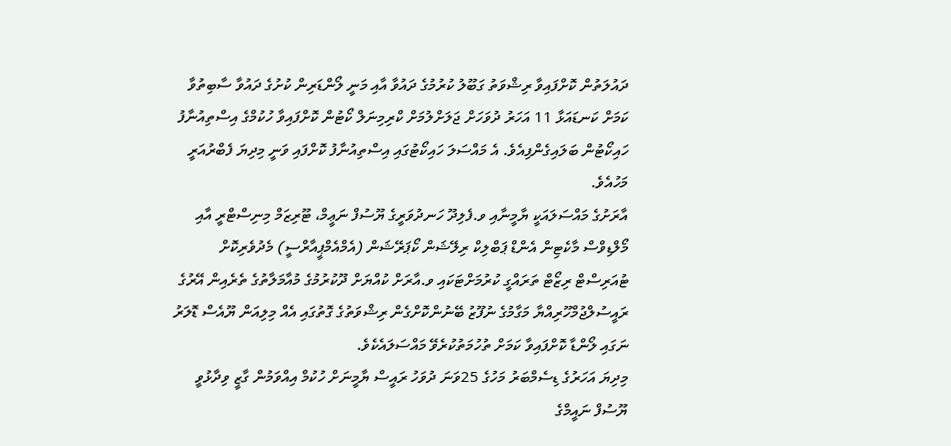ދައުލަތުން ކޮށްފައިވާ ރިޝްވަތު ގަބޫލު ކުރުމުގެ ދައުވާ އާއި މަނީ ލޯންޑަރިން ކުށުގެ ދައުވާ ސާބިތުވާ ކަމަށް ކަނޑައަޅާ 11 އަހަރު ދުވަހަށް ޖަލަށްލުމަށް ކްރިމިނަލް ކޯޓުން ކޮށްފައިވާ ހުކުމްގެ އިސްތިއުނާފު ހައިކޯޓުން ބަލައިގެންފިއެވެ. އެ މައްސަލަ ހައިކޯޓުގައި އިސްތިއުނާފު ކޮށްފައި ވަނީ މިދިޔަ ފެބްރުއަރީ މަހުއެވެ.
އާރަށުގެ މައްސަލައަކީ ޔާމީނާއި ވ.ފެލިދޫ ހަނދުވަރީގެ ޔޫސުފް ނަޢީމް، ޓޫރިޒަމް މިނިސްޓްރީ އާއި މޯލްޑިވްސް މާކެޓިން އެންޑް ޕަބްލިކް ރިލޭޝަން ކޯޕަރޭޝަން (އެމްއެމްޕީއާރްސީ) މެދުވެރިކޮށް ޓުއަރިސްޓް ރިޒޯޓް ތަރައްގީ ކުރުމަށްޓަކައި ވ.އާރަށް ކުއްޔަށް ދޫކުރުމުގެ މުއާމަލާތުގެ ތެރެއިން އޭރުގެ ރައީސުލްޖުމްހޫރިއްޔާ މަގާމުގެ ނުފޫޒު ބޭނުންކޮށްގެން ރިޝްވަތުގެ ގޮތުގައި އެއް މިލިއަން ޔޫއެސް ޑޮލަރު ނަގައި ލޯންޑާ ކޮށްފައިވާ ކަމަށް ތުހުމަތުކުރެވޭ މައްސަލައެކެވެ.
މިދިޔަ އަހަރުގެ ޑިސެމްބަރު މަހުގެ 25ވަނަ ދުވަހު ރައީސް ޔާމީނަށް ހުކުމް އިއްވަމުން ގާޒީ ވިދާޅުވީ ޔޫސުފް ނައީމްގެ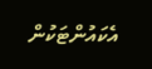އެކައުންޓަކުން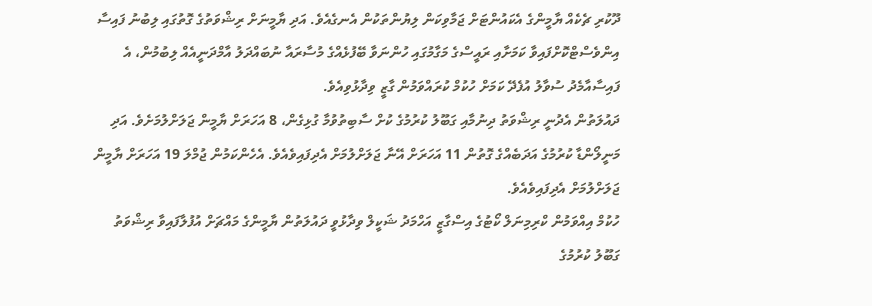ދޫކުރި ޗެކެއް ޔާމީންގެ އެކައުންޓަށް ޖަމާވިކަން ލިޔުންތަކުން އެނގެއެވެ. އަދި ޔާމީނަށް ރިޝްވަތުގެ ގޮތުގައި ލިބުނު ފައިސާ އިންވެސްޓްކޮށްފައިވާ ކަމަށާއި ރައީސްގެ މަގާމުގައި ހުންނަވާ ބޭފުޅެއްގެ މުސާރައާ ނުބައްދަލު އާމްދަނީއެއް ލިބުމުން، އެ ފައިސާއާމެދު ސުވާލު އުފެދޭ ކަމަށް ހުކުމް ކުރައްވަމުން ގާޒީ ވިދާޅުވިއެވެ.
ދައުލަތުން އެދުނީ ރިޝްވަތު ދިނުމާއި ގަބޫލު ކުރުމުގެ ކުށް ސާބިތުވުމާ ގުޅިގެން، 8 އަހަރަށް ޔާމީން ޖަލަށްލުމަށެވެ. އަދި މަނީލޯންޑާ ކުރުމުގެ އަދަބެއްގެ ގޮތުން 11 އަހަރަށް އޭނާ ޖަލަށްލުމަށް އެދިފައިވެއެވެ. އެހެންކަމުން ޖުމްލަ 19 އަހަރަށް ޔާމީން ޖަލަށްލުމަށް އެދިފައިވެއެވެ.
ހުކުމް އިއްވަމުން ކްރިމިނަލް ކޯޓުގެ އިސްގާޒީ އަހްމަދު ޝަކީލް ވިދާޅުވީ ދައުލަތުން ޔާމީންގެ މައްޗަށް އުފުލާފައިވާ ރިޝްވަތު ގަބޫލު ކުރުމުގެ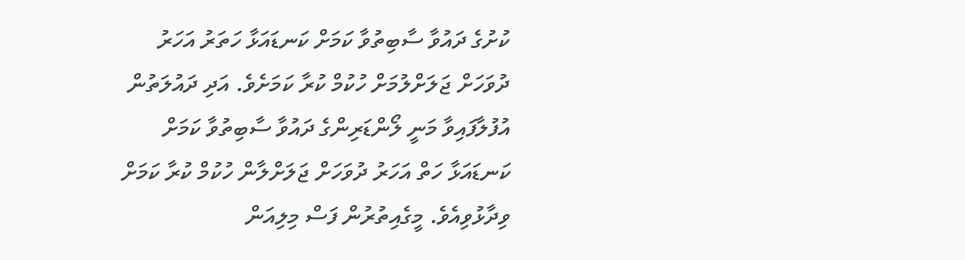ކުށުގެ ދައުވާ ސާބިތުވާ ކަމަށް ކަނޑައަޅާ ހަތަރު އަހަރު ދުވަހަށް ޖަލަށްލުމަށް ހުކުމް ކުރާ ކަމަށެވެ. އަދި ދައުލަތުން އުފުލާފައިވާ މަނީ ލޯންޑަރިންގެ ދައުވާ ސާބިތުވާ ކަމަށް ކަނޑައަޅާ ހަތް އަހަރު ދުވަހަށް ޖަލަށްލާން ހުކުމް ކުރާ ކަމަށް ވިދާޅުވިއެވެ. މީގެއިތުރުން ފަސް މިލިއަން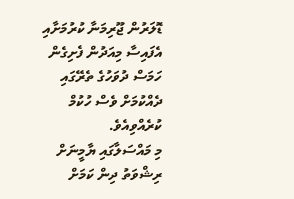ޑޮލަރުން ޖޫރިމަނާ ކުރުމަށާއި އެފައިސާ މިއަދުން ފެށިގެން ހަމަސް ދުވަހުގެ ތެރޭގައި ދެއްކުމަށް ވެސް ހުކުމް ކުރެއްވިއެވެ.
މި މައްސަލާގައި ޔާމީނަށް ރިޝްވަތު ދިން ކަމަށް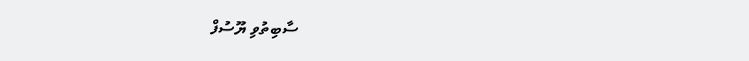ސާބިތުވި ޔޫސުފް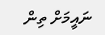ނައީމަށް ތިން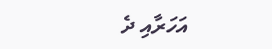އަހަރާއި ދެ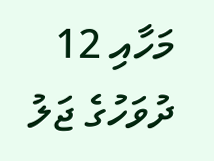މަހާއި 12 ދުވަހުގެ ޖަލު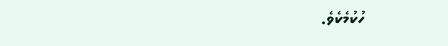ހުކުމެކެވެ.